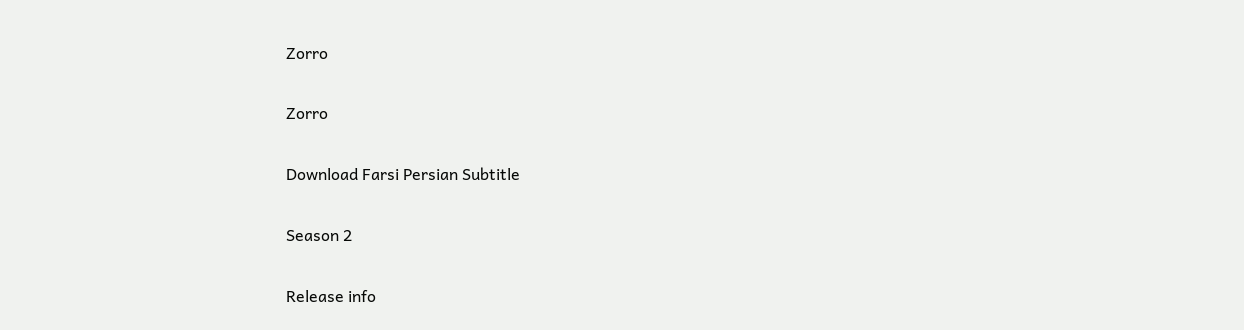Zorro

Zorro

Download Farsi Persian Subtitle

Season 2

Release info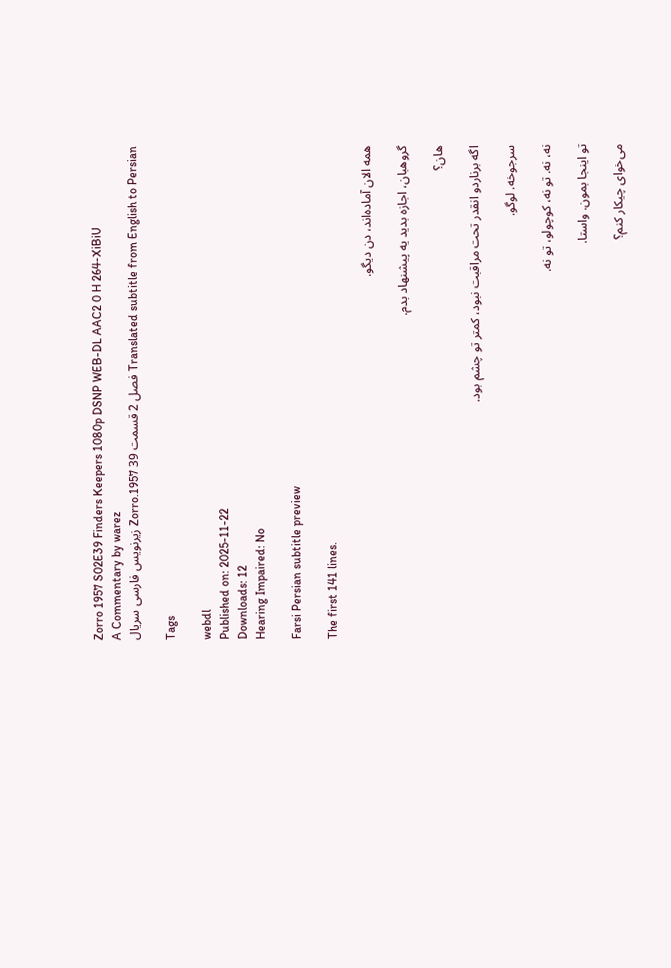Zorro 1957 S02E39 Finders Keepers 1080p DSNP WEB-DL AAC2 0 H 264-XiBiU
A Commentary by warez
Translated subtitle from English to Persian فصل 2 قسمت 39 Zorro.1957 زیرنویس فارسی سریال

Tags

webdl
Published on: 2025-11-22
Downloads: 12
Hearing Impaired: No

Farsi Persian subtitle preview

The first 141 lines.

همه الان آماده‌اند، دن دیگو.

گروهبان، اجازه بدید یه پیشنهاد بدم.

هان؟

اگه برناردو انقدر تحت مراقبت نبود، کمتر تو چشم بود.

سرجوخه. لوگو.

نه، نه. تو نه، کوچولو، تو نه.

تو اینجا بمون. واستا.

می‌خوای چیکار کنم؟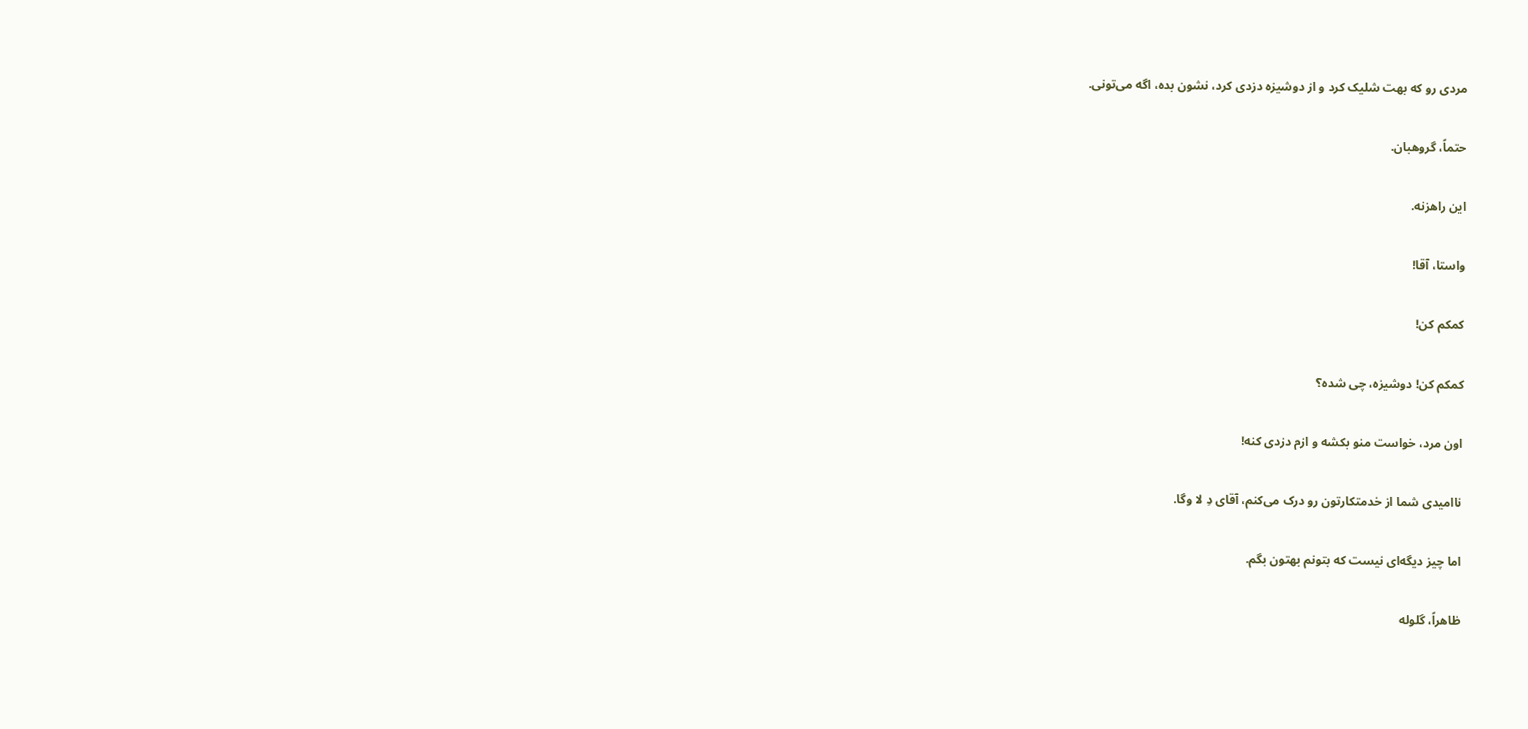مردی رو که بهت شلیک کرد و از دوشیزه دزدی کرد، نشون بده، اگه می‌تونی.

حتماً، گروهبان.

این راهزنه.

واستا، آقا!

کمکم کن!

کمکم کن! دوشیزه، چی شده؟

اون مرد، خواست منو بکشه و ازم دزدی کنه!

ناامیدی شما از خدمتکارتون رو درک می‌کنم، آقای دِ لا وگا.

اما چیز دیگه‌ای نیست که بتونم بهتون بگم.

ظاهراً، گلوله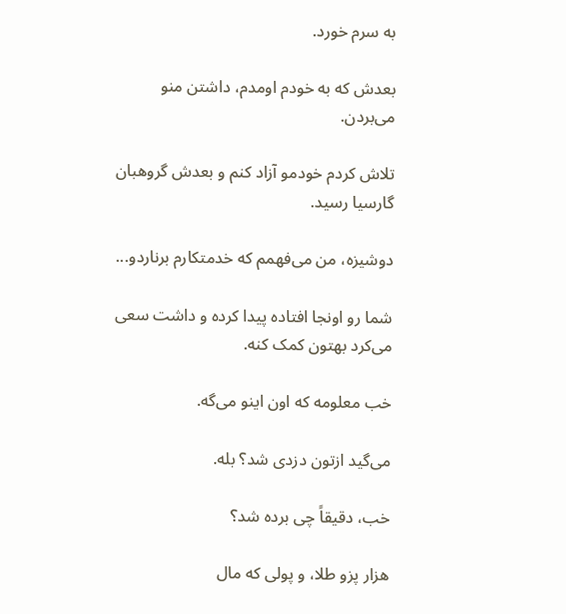به سرم خورد.

بعدش که به خودم اومدم، داشتن منو می‌بردن.

تلاش کردم خودمو آزاد کنم و بعدش گروهبان گارسیا رسید.

دوشیزه، من می‌فهمم که خدمتکارم برناردو...

شما رو اونجا افتاده پیدا کرده و داشت سعی می‌کرد بهتون کمک کنه.

خب معلومه که اون اینو می‌گه.

می‌گید ازتون دزدی شد؟ بله.

خب، دقیقاً چی برده شد؟

هزار پزو طلا، و پولی که مال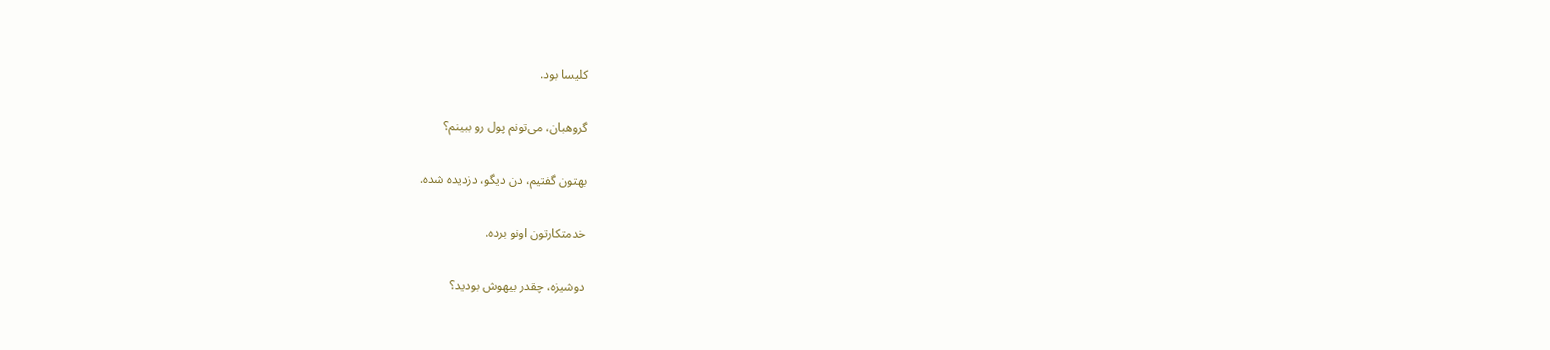کلیسا بود.

گروهبان، می‌تونم پول رو ببینم؟

بهتون گفتیم، دن دیگو، دزدیده شده.

خدمتکارتون اونو برده.

دوشیزه، چقدر بیهوش بودید؟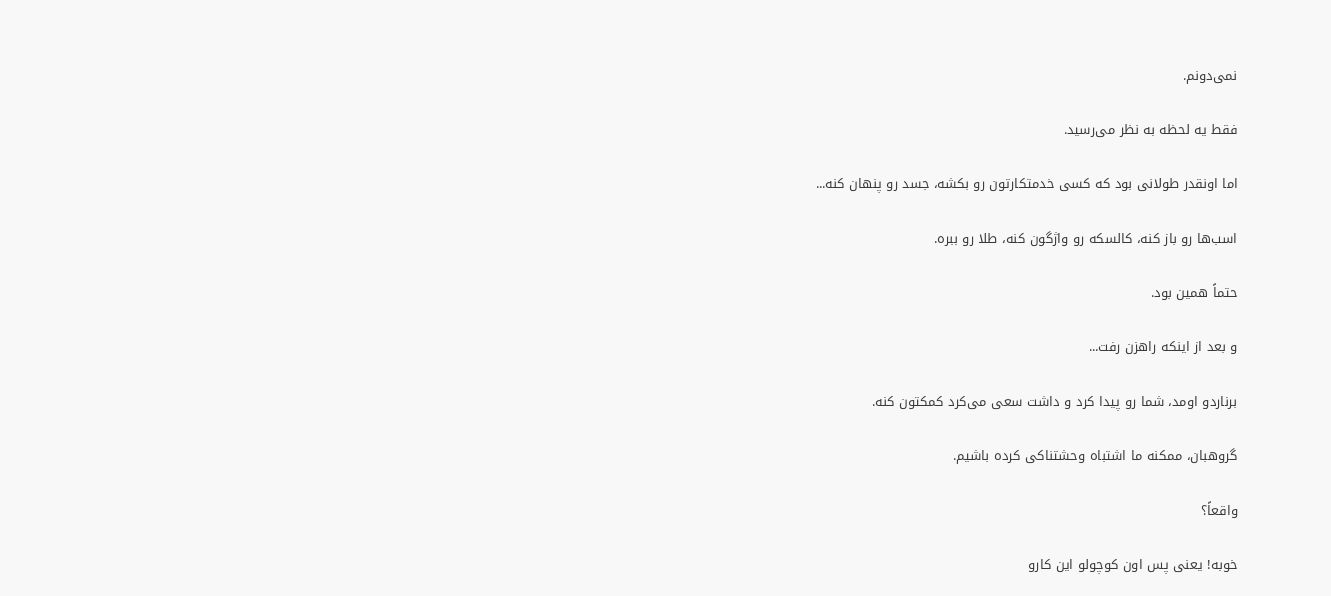نمی‌دونم.

فقط یه لحظه به نظر می‌رسید.

اما اونقدر طولانی بود که کسی خدمتکارتون رو بکشه، جسد رو پنهان کنه...

اسب‌ها رو باز کنه، کالسکه رو واژگون کنه، طلا رو ببره.

حتماً همین بود.

و بعد از اینکه راهزن رفت...

برناردو اومد، شما رو پیدا کرد و داشت سعی می‌کرد کمکتون کنه.

گروهبان، ممکنه ما اشتباه وحشتناکی کرده باشیم.

واقعاً؟

خوبه! یعنی پس اون کوچولو این کارو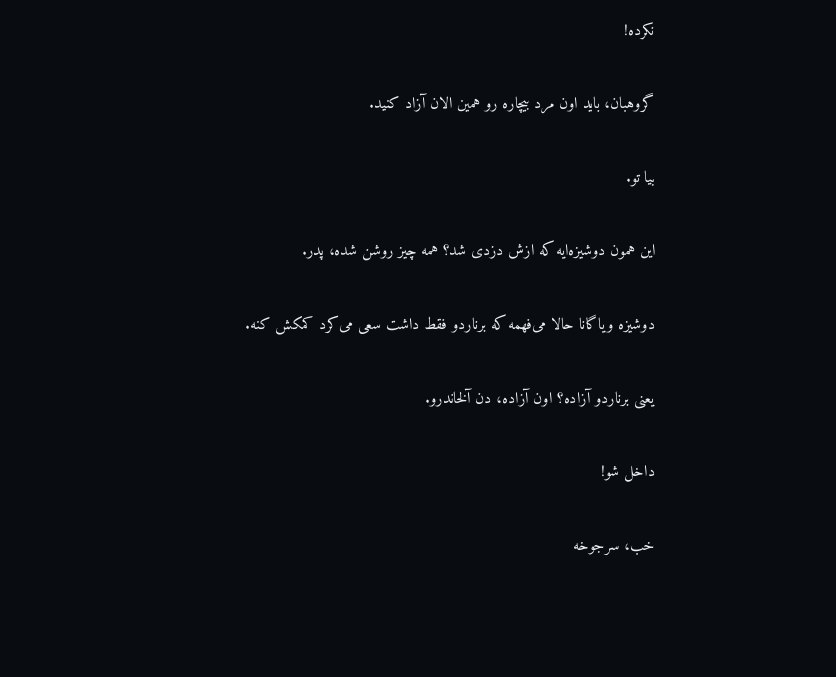نکرده!

گروهبان، باید اون مرد بیچاره رو همین الان آزاد کنید.

بیا تو.

این همون دوشیزه‌ایه که ازش دزدی شد؟ همه چیز روشن شده، پدر.

دوشیزه ویاگانا حالا می‌فهمه که برناردو فقط داشت سعی می‌کرد کمکش کنه.

یعنی برناردو آزاده؟ اون آزاده، دن آلخاندرو.

داخل شو!

خب، سرجوخه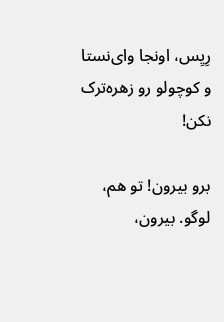رِیِس، اونجا وای‌نستا و کوچولو رو زهره‌ترک نکن!

برو بیرون! تو هم، لوگو. بیرون،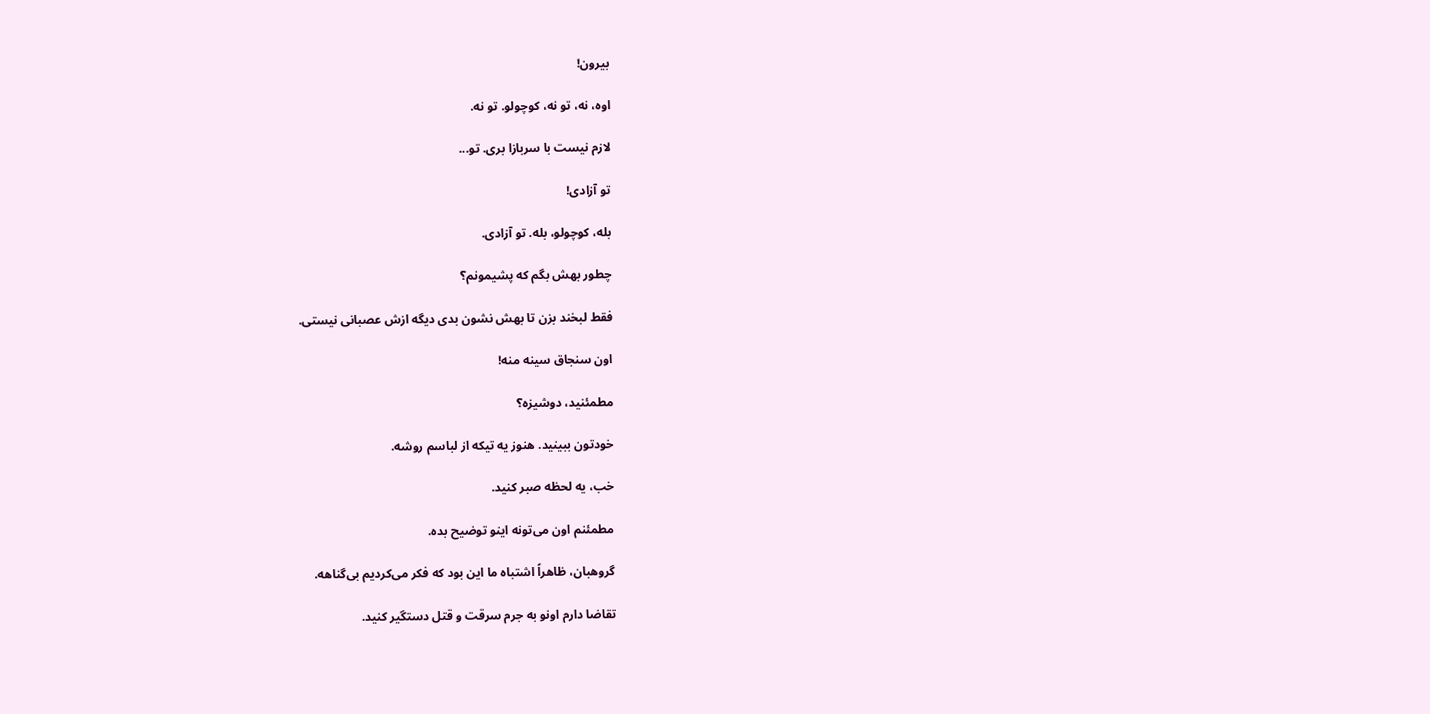بیرون!

اوه، نه، تو نه، کوچولو. تو نه.

لازم نیست با سربازا بری. تو...

تو آزادی!

بله، کوچولو، بله. تو آزادی.

چطور بهش بگم که پشیمونم؟

فقط لبخند بزن تا بهش نشون بدی دیگه ازش عصبانی نیستی.

اون سنجاق سینه منه!

مطمئنید، دوشیزه؟

خودتون ببینید. هنوز یه تیکه از لباسم روشه.

خب، یه لحظه صبر کنید.

مطمئنم اون می‌تونه اینو توضیح بده.

گروهبان، ظاهراً اشتباه ما این بود که فکر می‌کردیم بی‌گناهه.

تقاضا دارم اونو به جرم سرقت و قتل دستگیر کنید.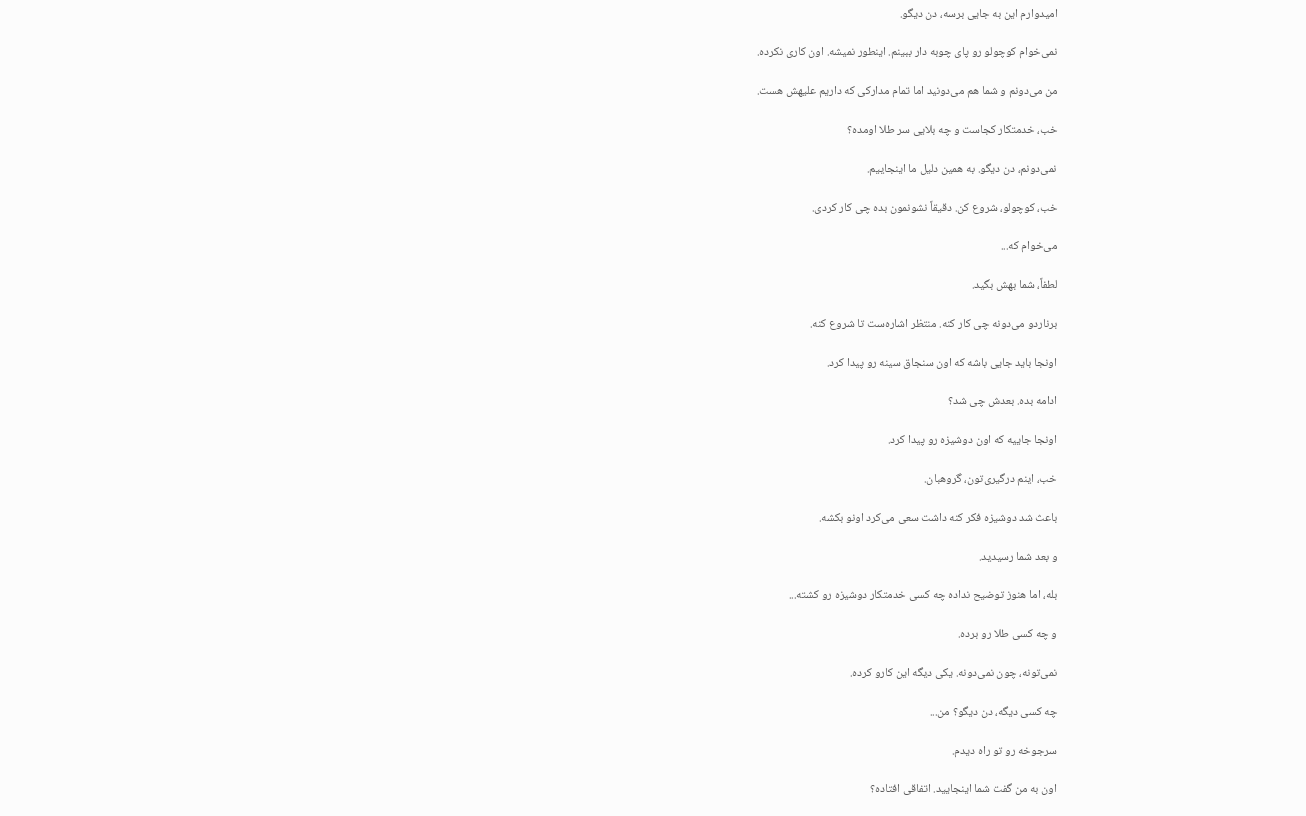امیدوارم این به جایی برسه، دن دیگو.

نمی‌خوام کوچولو رو پای چوبه دار ببینم. اینطور نمیشه. اون کاری نکرده.

من می‌دونم و شما هم می‌دونید اما تمام مدارکی که داریم علیهش هست.

خب، خدمتکار کجاست و چه بلایی سر طلا اومده؟

نمی‌دونم، دن دیگو. به همین دلیل ما اینجاییم.

خب، کوچولو، شروع کن. دقیقاً نشونمون بده چی کار کردی.

می‌خوام که...

لطفاً، شما بهش بگید.

برناردو می‌دونه چی کار کنه. منتظر اشاره‌ست تا شروع کنه.

اونجا باید جایی باشه که اون سنجاق سینه رو پیدا کرد.

ادامه بده. بعدش چی شد؟

اونجا جاییه که اون دوشیزه رو پیدا کرد.

خب، اینم درگیری‌تون، گروهبان.

باعث شد دوشیزه فکر کنه داشت سعی می‌کرد اونو بکشه.

و بعد شما رسیدید.

بله، اما هنوز توضیح نداده چه کسی خدمتکار دوشیزه رو کشته...

و چه کسی طلا رو برده.

نمی‌تونه، چون نمی‌دونه. یکی دیگه این کارو کرده.

چه کسی دیگه، دن دیگو؟ من...

سرجوخه رو تو راه دیدم.

اون به من گفت شما اینجایید. اتفاقی افتاده؟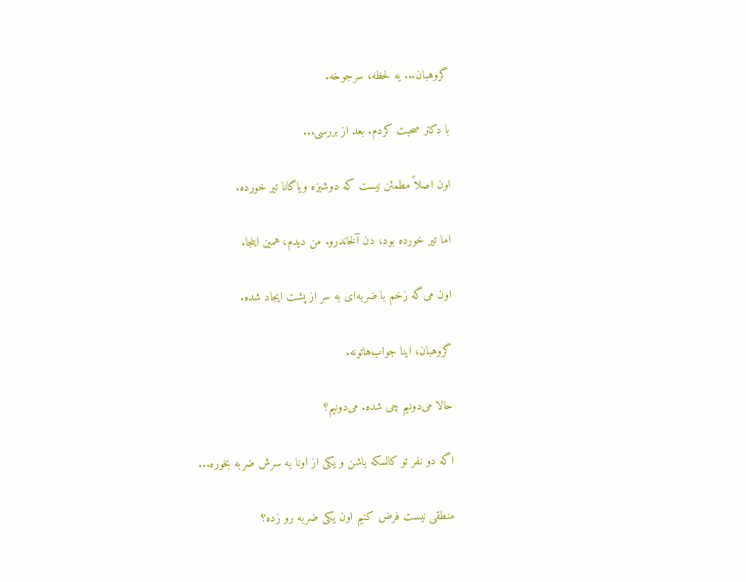گروهبان... یه لحظه، سرجوخه.

با دکتر صحبت کردم. بعد از بررسی...

اون اصلاً مطمئن نیست که دوشیزه ویاگانا تیر خورده.

اما تیر خورده بود، دن آلخاندرو. من دیدم، همین اینجا.

اون می‌گه زخم با ضربه‌ای به سر از پشت ایجاد شده.

گروهبان، اینا جواب‌هاتونه.

حالا می‌دونیم چی شده. می‌دونیم؟

اگه دو نفر تو کالسکه باشن و یکی از اونا به سرش ضربه بخوره...

منطقی نیست فرض کنیم اون یکی ضربه رو زده؟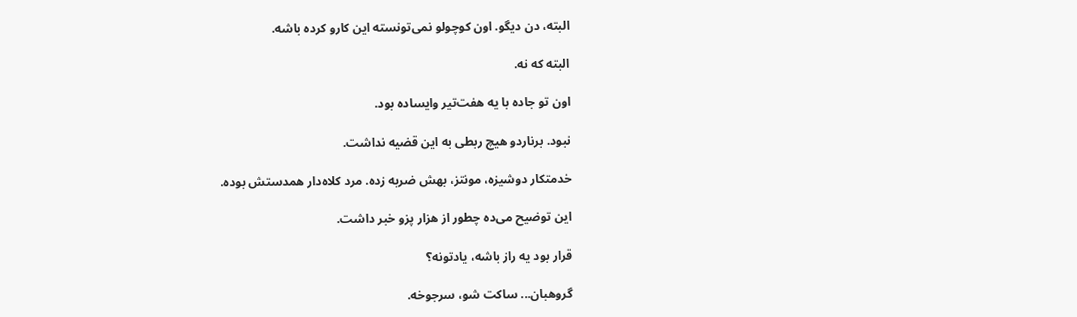البته، دن دیگو. اون کوچولو نمی‌تونسته این کارو کرده باشه.

البته که نه.

اون تو جاده با یه هفت‌تیر وایساده بود.

نبود. برناردو هیچ ربطی به این قضیه نداشت.

خدمتکار دوشیزه، مونتز، بهش ضربه زده. مرد کلاه‌دار همدستش بوده.

این توضیح می‌ده چطور از هزار پزو خبر داشت.

قرار بود یه راز باشه، یادتونه؟

گروهبان... ساکت شو، سرجوخه.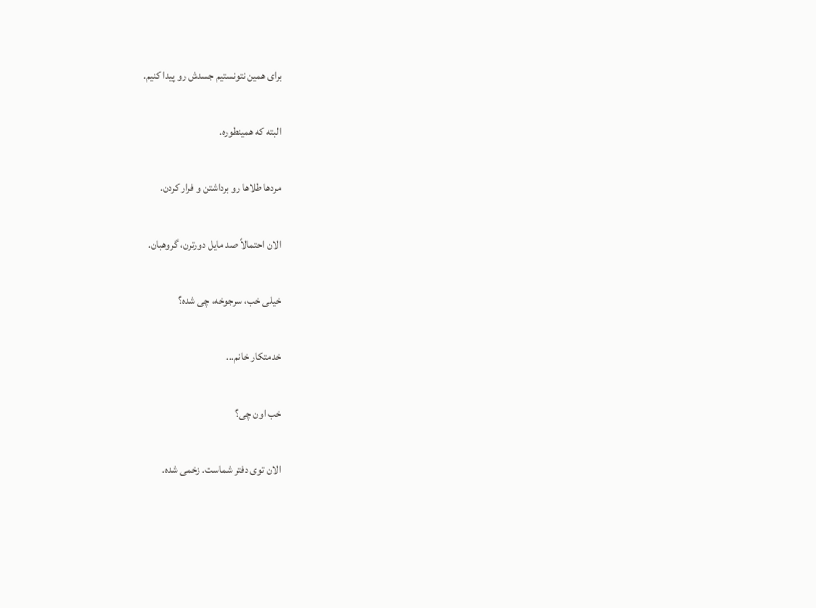برای همین نتونستیم جسدش رو پیدا کنیم.

البته که همینطوره.

مردها طلاها رو برداشتن و فرار کردن.

الان احتمالاً صد مایل دورترن، گروهبان.

خیلی خب، سرجوخه، چی شده؟

خدمتکار خانم...

خب اون چی؟

الان توی دفتر شماست. زخمی شده.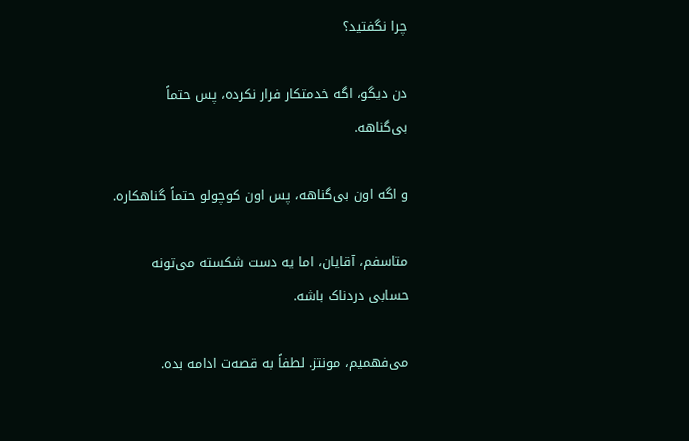چرا نگفتید؟

دن دیگو، اگه خدمتکار فرار نکرده، پس حتماً بی‌گناهه.

و اگه اون بی‌گناهه، پس اون کوچولو حتماً گناهکاره.

متاسفم، آقایان، اما یه دست شکسته می‌تونه حسابی دردناک باشه.

می‌فهمیم، مونتز. لطفاً به قصه‌ت ادامه بده.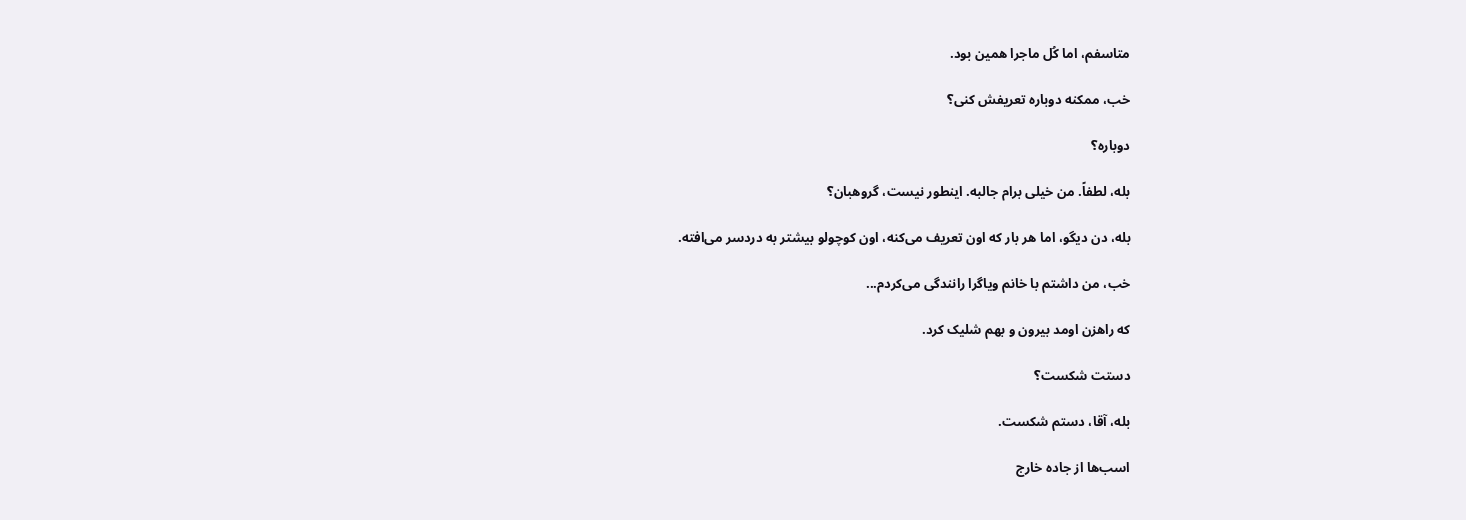متاسفم، اما کُل ماجرا همین بود.

خب، ممکنه دوباره تعریفش کنی؟

دوباره؟

بله، لطفاً. من خیلی برام جالبه. اینطور نیست، گروهبان؟

بله، دن دیگو، اما هر بار که اون تعریف می‌کنه، اون کوچولو بیشتر به دردسر می‌افته.

خب، من داشتم با خانم ویاگرا رانندگی می‌کردم...

که راهزن اومد بیرون و بهم شلیک کرد.

دستت شکست؟

بله، آقا، دستم شکست.

اسب‌ها از جاده خارج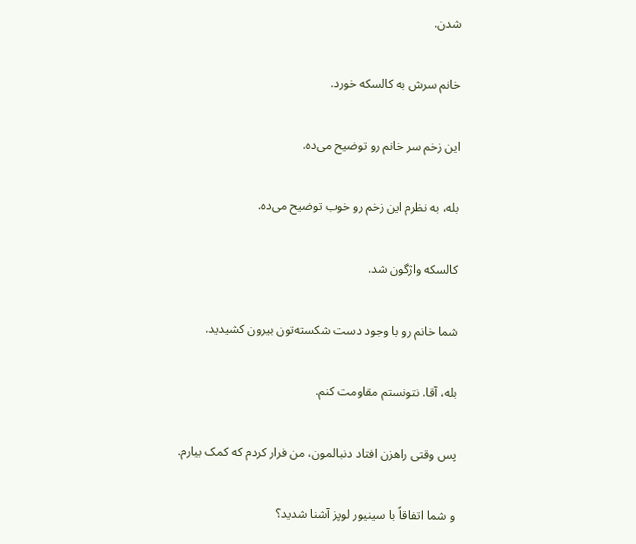شدن.

خانم سرش به کالسکه خورد.

این زخم سر خانم رو توضیح می‌ده.

بله، به نظرم این زخم رو خوب توضیح می‌ده.

کالسکه واژگون شد.

شما خانم رو با وجود دست شکسته‌تون بیرون کشیدید.

بله، آقا. نتونستم مقاومت کنم.

پس وقتی راهزن افتاد دنبالمون، من فرار کردم که کمک بیارم.

و شما اتفاقاً با سینیور لوپز آشنا شدید؟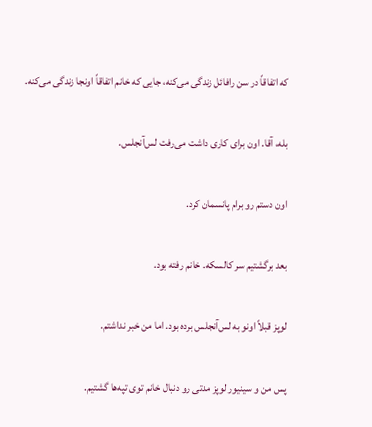که اتفاقاً در سن رافائل زندگی می‌کنه، جایی که خانم اتفاقاً اونجا زندگی می‌کنه.

بله، آقا. اون برای کاری داشت می‌رفت لس‌آنجلس.

اون دستم رو برام پانسمان کرد.

بعد برگشتیم سر کالسکه. خانم رفته بود.

لوپز قبلاً اونو به لس‌آنجلس برده بود. اما من خبر نداشتم.

پس من و سینیور لوپز مدتی رو دنبال خانم توی تپه‌ها گشتیم.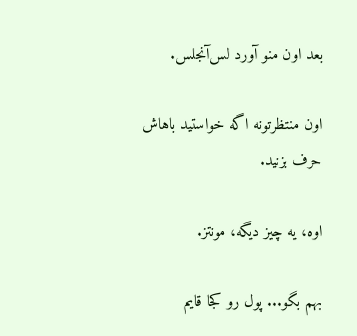بعد اون منو آورد لس‌آنجلس.

اون منتظرتونه اگه خواستید باهاش حرف بزنید.

اوه، یه چیز دیگه، مونتز.

بهم بگو... پول رو کجا قایم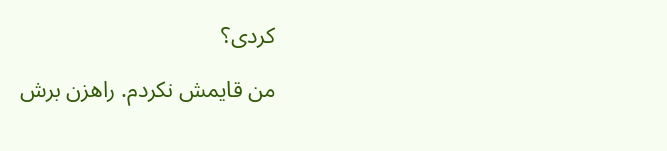کردی؟

من قایمش نکردم. راهزن برش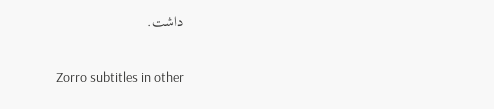داشت.

Zorro subtitles in other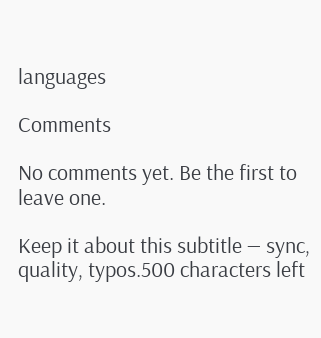languages

Comments

No comments yet. Be the first to leave one.

Keep it about this subtitle — sync, quality, typos.500 characters left